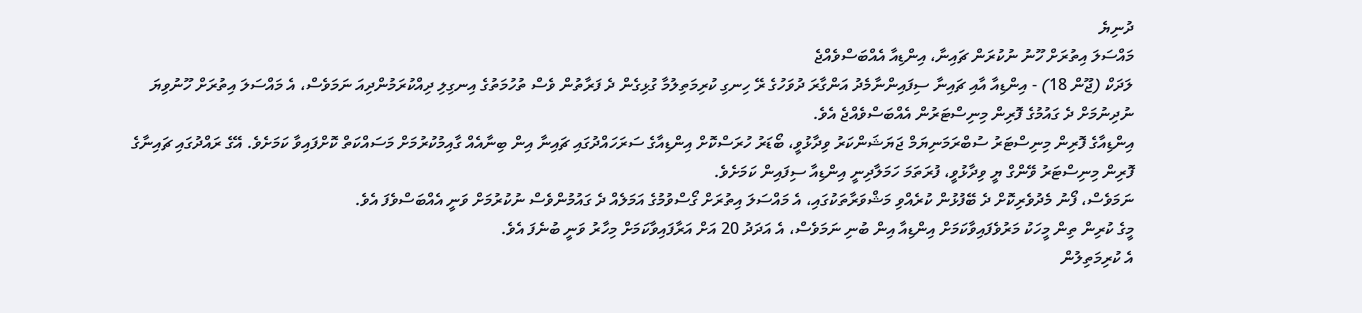ދުނިޔެ
މައްސަލަ އިތުރަށް ހޫނު ނުކުރަން ޗައިނާ، އިންޑިއާ އެއްބަސްވެއްޖެ
ލަދަކް (ޖޫން 18) - އިންޑިއާ އާއި ޗައިނާ ސިފައިންނާމެދު އަންގާރަ ދުވަހުގެ ރޭ ހިނގި ކުރިމަތިލުމާ ގުޅިގެން ދެ ފަރާތުން ވެސް ތުހުމަތުގެ އިނގިލި ދިއްކުރަމުންދިއަ ނަމަވެސް، އެ މައްސަލަ އިތުރަށް ހޫނުވިޔަ ނުދިނުމަށް ދެ ގައުމުގެ ފޮރިން މިނިސްޓަރުން އެއްބަސްވެއްޖެ އެވެ.
އިންޑިއާގެ ފޮރިން މިނިސްޓަރު ސުބްރަމަނިޔަމް ޖަޔަޝަންކަރު ވިދާޅުވީ، ބޯޑަރު ހުރަސްކޮށް އިންޑިއާގެ ސަރަހައްދުގައި ޗައިނާ އިން ބިނާއެއް ގާއިމުކުރުމަށް މަސައްކަތް ކޮށްފައިވާ ކަމަށެވެ. އޭގެ ރައްދުގައި ޗައިނާގެ ފޮރިން މިނިސްޓަރު ވޭންގް ޔީ ވިދާޅުވީ، ފުރަތަމަ ހަމަލާދިނީ އިންޑިއާ ސިފައިން ކަމަށެވެ.
ނަމަވެސް، ފޯނު މެދުވެރިކޮށް ދެ ބޭފުޅުން ކުރެއްވި މަޝްވަރާތަކުގައި، އެ މައްސަލަ އިތުރަށް ގޯސްވުމުގެ އަމަލެއް ދެ ގައުމުންވެސް ނުކުރުމަށް ވަނީ އެއްބަސްވެފަ އެވެ.
މީގެ ކުރިން ތިން މީހަކު މަރުވެފައިވާކަމަށް އިންޑިއާ އިން ބުނި ނަމަވެސް، އެ އަދަދު 20 އަށް އަރާފައިވާކަމަށް މިހާރު ވަނީ ބުނެފަ އެވެ.
އެ ކުރިމަތިލުން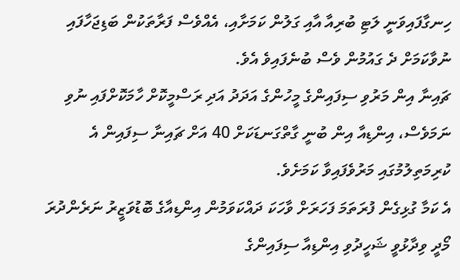ހިނގާފައިވަނީ ލަޓި ބުރިއާ އާއި ގަލުން ކަމަށާއި، އެއްވެސް ފަރާތަކުން ބަޑިޖަހާފައި ނުވާކަމަށް ދެ ގައުމުން ވެސް ބުނެފައިވެ އެވެ.
ޗައިނާ އިން މަރުވި ސިފައިންގެ މީހުންގެ އަދަދު އަދި ރަސްމީކޮށް ހާމަކޮށްފައި ނުވި ނަމަވެސް، އިންޑިއާ އިން ބުނީ ގާތްގަނޑަކަށް 40 އަށް ޗައިނާ ސިފައިން އެ ކުރިމަތިލުމުގައި މަރުވެފައިވާ ކަމަށެވެ.
އެ ކަމާ ގުޅިގެން ފުރަތަމަ ފަހަރަށް ވާހަކަ ދައްކަވަމުން އިންޑިއާގެ ބޮޑުވަޒީރު ނަރެންދުރަ މޯދީ ވިދާޅުވީ ޝަހީދުވި އިންޑިއާ ސިފައިންގެ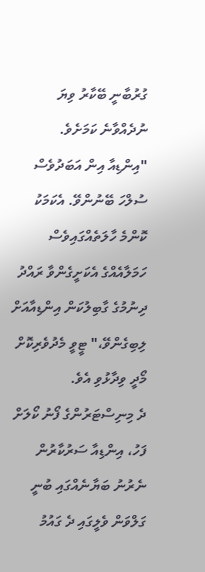ގުރުބާނީ ބޭކާރު ވިޔަ ނުދެއްވާނެ ކަމަށެވެ.
"އިންޑިއާ އިން އަބަދުވެސް ސުލްހަ ބޭނުންވޭ. އެކަމަކު ކޮންމެ ހާލަތެއްގައިވެސް ހަމަލާއެއްގެ އެކަށީގެންވާ ރައްދު ދިނުމުގެ ގާބިލުކަން އިންޑިއާއަށް ލިބިގެންވޭ،" ޓީވީ މެދުވެރިކޮށް މޯދީ ވިދާޅުވި އެވެ.
ދެ މިނިސްޓަރުންގެ ފޯނު ކޯލަށް ފަހު، އިންޑިއާ ސަރުކާރުން ނެރުނު ބަޔާނެއްގައި ބުނީ ގަލްވަން ވެލީގައި ދެ ގައުމު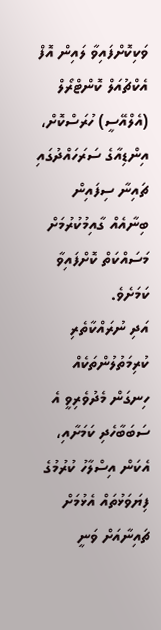ވަކިކޮށްފައިވާ ލައިން އޮފް އެކްޗުއަލް ކޮންޓްރޯލް (އެލްއޭސީ) ހުރަސްކޮށް، އިންޑިއާގެ ސަރަހައްދުގައި ޗައިނާ ސިފައިން ބިނާއެއް ގާއިމުކުރުމަށް މަސައްކަތް ކޮށްފައިވާ ކަމަށެވެ.
އަދި ނުރައްކާތެރި ކުރިމަތުލުންތަކެއް ހިނގަން މެދުވެރިވީ އެ ސަބަބާހެދި ކަމަށާއި، އެކަން އިސްލާހު ކުރުމުގެ ފިޔަވަޅުތައް އެޅުމަށް ޗައިނާއަށް ވަނީ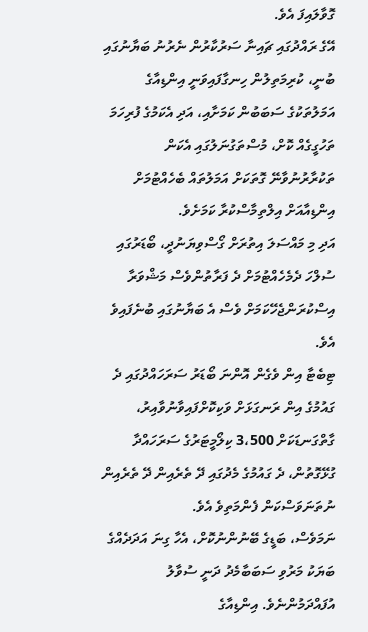ގޮވާލައިފަ އެވެ.
އޭގެ ރައްދުގައި ޗައިނާ ސަރުކާރުން ނެރުނު ބަޔާނުގައި ބުނީ، ކުރިމަތިލުން ހިނގާފައިވަނީ އިންޑިއާގެ އަމަލުތަކުގެ ސަބަބުން ކަމަށާއި، އަދި އެކަމުގެ ފުރިހަމަ ތަހުގީގެއް ކޮށް، މުސްތަގުނަލުގައި އެކަން ތަކުރާރުނުވާނޭ ގޮތަކަށް އަމަލުތައް ބެހެއްޓުމަށް އިންޑިއާއަށް އިލްތިމާސްކުރާ ކަމަށެވެ.
އަދި މި މައްސަލަ އިތުރަށް ގޯސްވިޔަނުދީ، ބޯޑަރުގައި ސުލްހަ ދެމެހެއްޓުމަށް ދެ ފަރާތުންވެސް މަޝްވަރާ އިސްކުރަންޖެހޭކަމަށް ވެސް އެ ބަޔާނުގައި ބުނެފައިވެ އެވެ.
ޓިބެޓާ އިން ވެގެން އޮންނަ ބޯޑަރު ސަރަހައްދުގައި ދެ ގައުމުގެ އިން ރަނގަޅަށް ވަކިކޮށްފައިވާނުވާއިރު، ގާތްގަނޑަކަށް 3،500 ކިލޯމީޓަރުގެ ސަރަހައްދާ ގުޅޭގޮތުން، ދެ ގައުމުގެ މެދުގައި ދޭ ތެރެއިން ދޭ ތެރެއިން ނުތަނަވަސްކަން ފެންމަތިވެ އެވެ.
ނަމަވެސް، ބަޑީގެ ބޭނުންނުކޮށް، އެހާ ގިނަ އަދަދެއްގެ ބަޔަކު މަރުވި ސަބަބާމެދު ދަނީ ސުވާލު އުފައްދަމުންނެވެ. އިންޑިއާގެ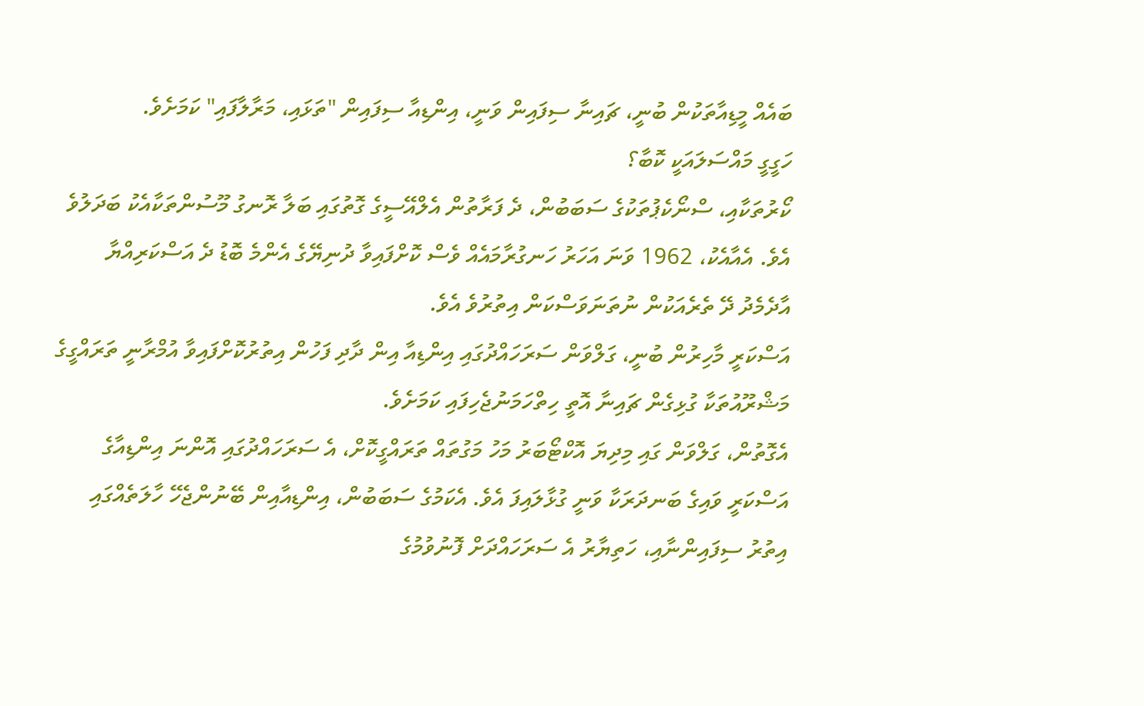ބައެއް މީޑިއާތަކުން ބުނީ، ޗައިނާ ސިފައިން ވަނީ، އިންޑިއާ ސިފައިން "ތަޅައި، މަރާލާފައި" ކަމަށެވެ.
ހަގީގީ މައްސަލައަކީ ކޮބާ؟
ކޯރުތަކާއި، ސްނޯކެޕުތަކުގެ ސަބަބުން، ދެ ފަރާތުން އެލްއޭސީގެ ގޮތުގައި ބަލާ ރޮނގު މޫސުންތަކާއެކު ބަދަލުވެ އެވެ. އެއާއެކު، 1962 ވަނަ އަހަރު ހަނގުރާމައެއް ވެސް ކޮށްފައިވާ ދުނިޔޭގެ އެންމެ ބޮޑު ދެ އަސްކަރިއްޔާ އާދެމެދު ދޭ ތެރެއަކުން ނުތަނަވަސްކަން އިތުރުވެ އެވެ.
އަސްކަރީ މާހިރުން ބުނީ، ގަލްވަން ސަރަހައްދުގައި އިންޑިއާ އިން ދާދި ފަހުން އިތުރުކޮށްފައިވާ އުމްރާނީ ތަރައްގީގެ މަޝްރޫއުތަކާ ގުޅިގެން ޗައިނާ އޮތީ ހިތްހަމަނުޖެހިފައި ކަމަށެވެ.
އެގޮތުން، ގަލްވަން ގައި މިދިޔަ އޮކްޓޯބަރު މަހު މަގުތައް ތަރައްގީކޮށް، އެ ސަރަހައްދުގައި އޮންނަ އިންޑިއާގެ އަސްކަރީ ވައިގެ ބަނދަރަކާ ވަނީ ގުޅާލައިފަ އެވެ. އެކަމުގެ ސަބަބުން، އިންޑިއާއިން ބޭނުންޖެހޭ ހާލަތެއްގައި އިތުރު ސިފައިންނާއި، ހަތިޔާރު އެ ސަރަހައްދަށް ފޮނުވުމުގެ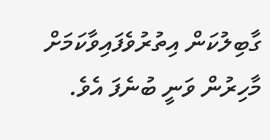ގާބިލުކަން އިތުރުވެފައިވާކަމަށް މާހިރުން ވަނީ ބުނެފަ އެވެ.